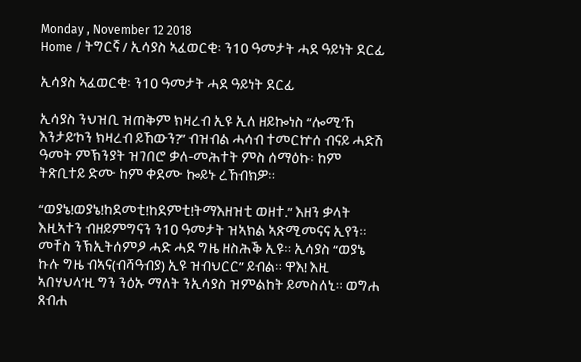Monday , November 12 2018
Home / ትግርኛ / ኢሳያስ ኣፈወርቂ፡ ን10 ዓመታት ሓደ ዓይነት ደርፊ

ኢሳያስ ኣፈወርቂ፡ ን10 ዓመታት ሓደ ዓይነት ደርፊ

ኢሳያስ ንህዝቢ ዝጠቅም ክዛረብ ኢዩ ኢለ ዘይኰነስ “ሎሚ’ኸ እንታይ’ኮን ክዛረብ ይኸውን?” ብዝብል ሓሳብ ተመርኵሰ ብናይ ሓድሽ ዓመት ምኽንያት ዝገበሮ ቃለ-መሕተት ምስ ሰማዕኩ፡ ከም ትጽቢተይ ድሙ ከም ቀደሙ ኰይኑ ረኸብክዎ።

“ወያኔ!ወያኔ!ከደመቲ!ከደምቲ!ትማእዘዝቲ ወዘተ.” እዘን ቃላት እዚኣተን ብዘይምግናን ን10 ዓመታት ዝኣክል ኣጽሚመናና ኢየን። መቸስ ንኽኢትሰምዖ ሓድ ሓደ ግዜ ዘስሕቕ ኢዩ። ኢሳያስ “ወያኔ ኩሉ ግዜ ብኣና(ብሻዓብያ) ኢዩ ዝብህርር” ይብል። ዋእ! እዚ ኣበሃህላ’ዚ ግን ንዕኡ ማለት ንኢሳያስ ዝምልከት ይመስለኒ። ወግሐ ጸብሐ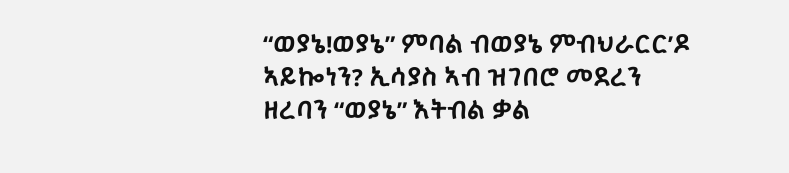“ወያኔ!ወያኔ” ምባል ብወያኔ ምብህራርር’ዶ ኣይኰነን? ኢሳያስ ኣብ ዝገበሮ መደረን ዘረባን “ወያኔ” እትብል ቃል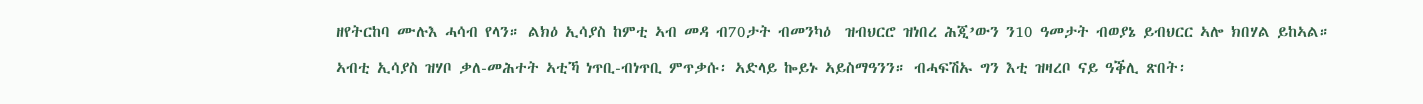ዘየትርከባ ሙሉእ ሓሳብ የላን። ልክዕ ኢሳያስ ከምቲ ኣብ መዳ ብ70ታት ብመንካዕ  ዝብህርሮ ዝነበረ ሕጂ’ውን ን10 ዓመታት ብወያኔ ይብህርር ኣሎ ክበሃል ይከኣል።

ኣብቲ ኢሳያስ ዝሃቦ ቃለ-መሕተት ኣቲኻ ነጥቢ-ብነጥቢ ምጥቃሱ፡ ኣድላይ ኰይኑ ኣይስማዓንን። ብሓፍሽኡ ግን እቲ ዝዛረቦ ናይ ዓቕሊ ጽበት፡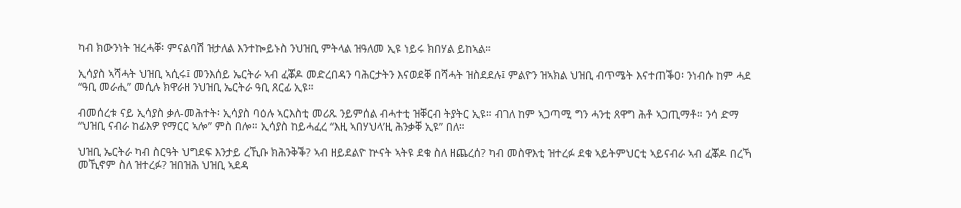ካብ ክውንነት ዝረሓቐ፡ ምናልባሽ ዝታለል እንተኰይኑስ ንህዝቢ ምትላል ዝዓለመ ኢዩ ነይሩ ክበሃል ይከኣል።

ኢሳያስ ኣሻሓት ህዝቢ ኣሲሩ፤ መንእሰይ ኤርትራ ኣብ ፈቖዶ መድረበዳን ባሕርታትን እናወደቐ በሻሓት ዝስደደሉ፤ ምልዮን ዝኣክል ህዝቢ ብጥሜት እናተጠቕዐ፡ ንነብሱ ከም ሓደ “ዓቢ መራሒ” መሲሉ ክዋራዘ ንህዝቢ ኤርትራ ዓቢ ጸርፊ ኢዩ።

ብመሰረቱ ናይ ኢሳያስ ቃለ-መሕተት፡ ኢሳያስ ባዕሉ ኣርእስቲ መሪጹ ንይምሰል ብሓተቲ ዝቐርብ ትያትር ኢዩ። ብገለ ከም ኣጋጣሚ ግን ሓንቲ ጸዋግ ሕቶ ኣጋጢማቶ። ንሳ ድማ “ህዝቢ ናብራ ከፊእዎ የማርር ኣሎ” ምስ በሎ። ኢሳያስ ከይሓፈረ “እዚ ኣበሃህላ’ዚ ሕንቃቐ ኢዩ” በለ።

ህዝቢ ኤርትራ ካብ ስርዓት ህግደፍ እንታይ ረኺቡ ክሕንቅቕ? ኣብ ዘይደልዮ ኵናት ኣትዩ ደቁ ስለ ዘጨረሰ? ካብ መስዋእቲ ዝተረፉ ደቁ ኣይትምህርቲ ኣይናብራ ኣብ ፈቖዶ በረኻ መኺኖም ስለ ዝተረፉ? ዝበዝሕ ህዝቢ ኣደዳ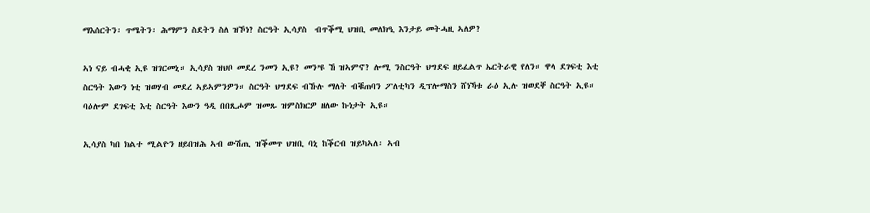ማእሰርትን፡ ጥሜትን፡ ሕማምን ስደትን ስለ ዝኾነ? ስርዓት ኢሳያስ  ብጥቕሚ ህዝቢ መለክዒ እንታይ መትሓዚ ኣለዎ?

ኣነ ናይ ብሓቂ ኢዩ ዝገርመኒ። ኢሳያስ ዝህቦ መደረ ንመን ኢዩ? መን’ዩ ኸ ዝኣምኖ? ሎሚ ንስርዓት ህግደፍ ዘይፈልጥ ኤርትራዊ የለን። ዋላ ደገፍቲ እቲ ስርዓት እውን ነቲ ዝወሃብ መደረ ኣይኣምንዎን። ስርዓት ህግደፍ ብኹሉ ማለት ብቑጠባን ፖለቲካን ዲፕሎማስን ሸነኻቱ ራዕ ኢሉ ዝወደቐ ስርዓት ኢዩ። ባዕሎም ደገፍቲ እቲ ስርዓት እውን ዓዲ በበጺሖም ዝመጹ ዝምስክርዎ ዘለው ኩነታት ኢዩ።

ኢሳያስ ካበ ክልተ ሚልዮን ዘይበዝሕ ኣብ ውሽጢ ዝቕመጥ ህዝቢ ባኒ ከቕርብ ዝይካኣለ፡ ኣብ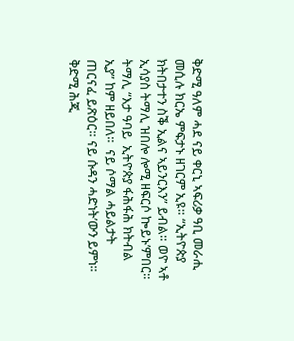ቅድሚ ዓለም ሓደ ናይ ቀርኒ ኣፍሪቃ ዓቢ መራሒ መሲሉ ክርኤ ምፍታኑ ዘገርም ኢዩ። “ኢትዮጵያ ክትበታተን ስቕ ኢልና ኣይንርእን” ይብል። ወዮ ኣቶ ኢሳያስ ትማሊ ዝበሎ ሎሚ ዘፍርሶ ኰይኑ’ምበር። ትማሊ “እታ ዓባይ  ኢትዮጵያ ፋሕፋሕ ክትብል ኢያ” ከም ዘይበለ።  ናይ ሶማል ሓይልታት ጠርናፈ ይጽዕር። ናይ ሱዳን ሓድነት’ውን ይምነ። ቅድሚ ሕጂ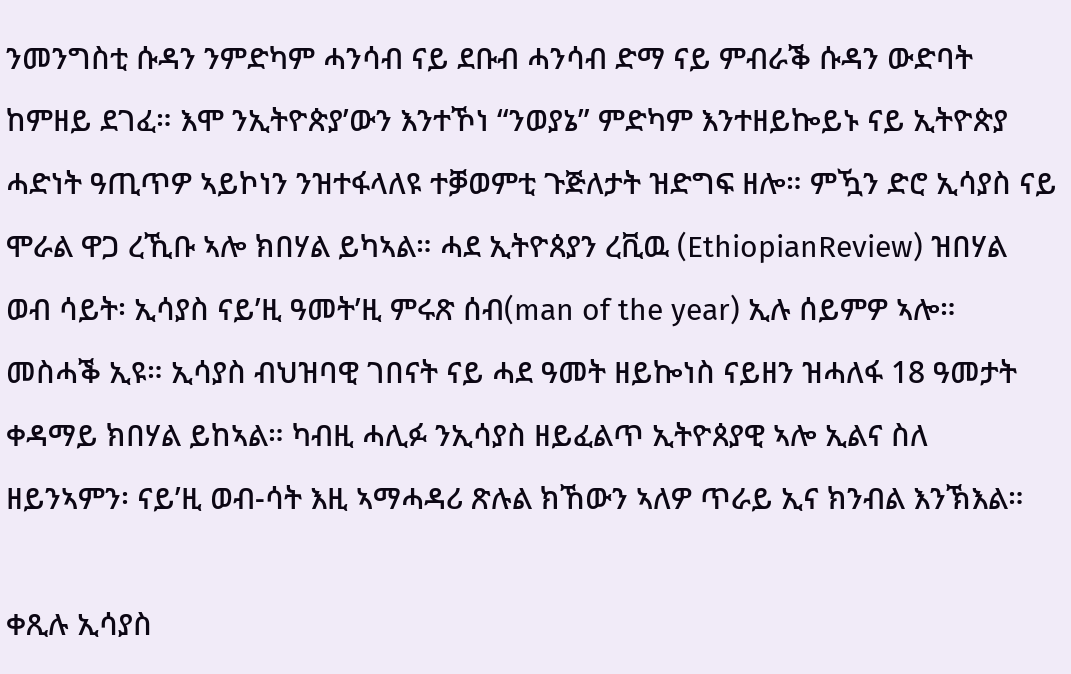ንመንግስቲ ሱዳን ንምድካም ሓንሳብ ናይ ደቡብ ሓንሳብ ድማ ናይ ምብራቕ ሱዳን ውድባት ከምዘይ ደገፈ። እሞ ንኢትዮጵያ’ውን እንተኾነ “ንወያኔ” ምድካም እንተዘይኰይኑ ናይ ኢትዮጵያ ሓድነት ዓጢጥዎ ኣይኮነን ንዝተፋላለዩ ተቓወምቲ ጉጅለታት ዝድግፍ ዘሎ። ምዃን ድሮ ኢሳያስ ናይ ሞራል ዋጋ ረኺቡ ኣሎ ክበሃል ይካኣል። ሓደ ኢትዮጰያን ረቪዉ (EthiopianReview) ዝበሃል ወብ ሳይት፡ ኢሳያስ ናይ’ዚ ዓመት’ዚ ምሩጽ ሰብ(man of the year) ኢሉ ሰይምዎ ኣሎ። መስሓቕ ኢዩ። ኢሳያስ ብህዝባዊ ገበናት ናይ ሓደ ዓመት ዘይኰነስ ናይዘን ዝሓለፋ 18 ዓመታት ቀዳማይ ክበሃል ይከኣል። ካብዚ ሓሊፉ ንኢሳያስ ዘይፈልጥ ኢትዮጰያዊ ኣሎ ኢልና ስለ ዘይንኣምን፡ ናይ’ዚ ወብ-ሳት እዚ ኣማሓዳሪ ጽሉል ክኸውን ኣለዎ ጥራይ ኢና ክንብል እንኽእል።

ቀጺሉ ኢሳያስ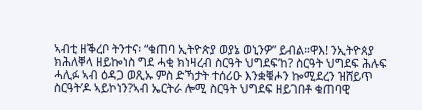ኣብቲ ዘቕረቦ ትንተና፡ “ቁጠባ ኢትዮጵያ ወያኔ ወኒንዎ” ይብል።ዋእ! ንኢትዮጰያ ክሕለቐላ ዘይኰነስ ግደ ሓቂ ክነዛረብ ስርዓት ህግደፍ’ከ? ስርዓት ህግደፍ ሕሉፍ ሓሊፉ ኣብ ዕዳጋ ወጺኡ ምስ ድኻታት ተሰሪዑ እንቋቑሖን ኰሚደረን ዝሸይጥ ስርዓት’ዶ ኣይኮነን?ኣብ ኤርትራ ሎሚ ስርዓት ህግደፍ ዘይገበቶ ቁጠባዊ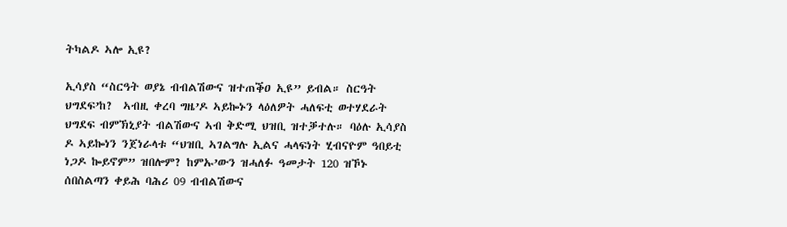ትካልዶ ኣሎ ኢዩ?

ኢሳያስ “ስርዓት ወያኔ ብብልሽውና ዝተጠቕዐ ኢዩ” ይብል። ስርዓት ህግደፍ’ከ?  ኣብዚ ቀረባ ግዜ’ዶ ኣይኰኑን ላዕለዎት ሓለፍቲ ወተሃደራት ህግደፍ ብምኽኒያት ብልሽውና ኣብ ቅድሚ ህዝቢ ዝተቓተሉ። ባዕሉ ኢሳያስ ዶ ኣይኰነን ንጀነራላቱ “ህዝቢ ኣገልግሉ ኢልና ሓላፍነት ሂብናዮም ዓበይቲ ነጋዶ ኰይኖም” ዝበሎም? ከምኡ’ውን ዝሓለፉ ዓመታት 120 ዝኾኑ ሰበስልጣን ቀይሕ ባሕሪ 09 ብብልሽውና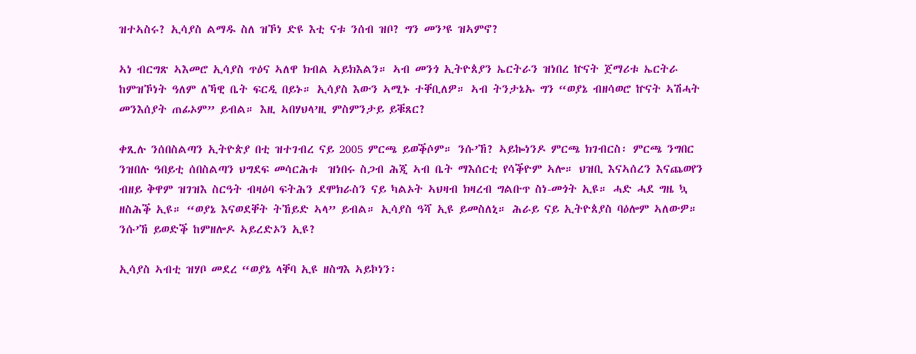ዝተኣስሩ? ኢሳያስ ልማዱ ስለ ዝኾነ ድዩ እቲ ናቱ ንሰብ ዝቦ? ግን መን’ዩ ዝኣምኖ?

ኣነ ብርግጽ ኣእመሮ ኢሳያስ ጥዕና ኣለዋ ክብል ኣይክእልን። ኣብ መንጎ ኢትዮጰያን ኤርትራን ዝነበረ ኵናት ጀማሪቱ ኤርትራ ከምዝኾነት ዓለም ለኻዊ ቤት ፍርዲ በይኑ። ኢሳያስ እውን ኣሚኑ ተቐቢለዎ። ኣብ ትንታኔኡ ግን “ወያኔ ብዘሳወሮ ኵናት ኣሽሓት መንእሰያት ጠፊኦም” ይብል። እዚ ኣበሃህላ’ዚ ምስምንታይ ይቑጸር?

ቀጺሉ ንሰበስልጣን ኢትዮጵያ በቲ ዝተገብረ ናይ 2005 ምርጫ ይወቕሶም። ንሱ’ኸ? ኣይኰነንዶ ምርጫ ክገብርስ፡ ምርጫ ንግበር ንዝበሉ ዓበይቲ ሰበስልጣን ህግደፍ መሳርሕቱ  ዝነበሩ ስጋብ ሕጂ ኣብ ቤት ማእሰርቲ የሳቕዮም ኣሎ። ህዝቢ እናኣሰረን እናጨወየን ብዘይ ቅዋም ዝገዝእ ስርዓት ብዛዕባ ፍትሕን ደሞክራስን ናይ ካልኦት ኣህዛብ ክዛረብ ግልቡጥ ስነ-መጎት ኢዩ። ሓድ ሓደ ግዜ ኳ ዘስሕቕ ኢዩ። “ወያኔ እናወደቐት ትኸይድ ኣላ” ይብል። ኢሳያስ ዓሻ ኢዩ ይመስለኒ። ሕራይ ናይ ኢትዮጰያስ ባዕሎም ኣለውዎ። ንሱ’ኸ ይወድቕ ከምዘሎዶ ኣይረድኦን ኢዩ?

ኢሳያስ ኣብቲ ዝሃቦ መደረ “ወያኔ ላቐባ ኢዩ ዘስግእ ኣይኮነን፡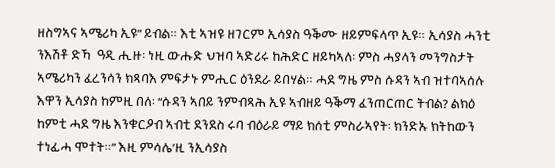ዘስግኣና ኣሜሪካ ኢዩ” ይብል። እቲ ኣዝዩ ዘገርም ኢሳያስ ዓቕሙ ዘይምፍላጥ ኢዩ። ኢሳያስ ሓንቲ ንእሽቶ ድኻ  ዓዲ ሒዙ፡ ነዚ ውሑድ ህዝባ ኣድሪሩ ከሕድር ዘይካኣለ፡ ምስ ሓያላን መንግስታት ኣሜሪካን ፈረንሳን ክጻባእ ምፍታኑ ምሒር ዕንደራ ይበሃል። ሓደ ግዜ ምስ ሱዳን ኣብ ዝተባኣሰሉ እዋን ኢሳያስ ከምዚ በለ፡ “ሱዳን ኣበይ ንምብጻሕ ኢዩ ኣብዘይ ዓቕማ ፈንጠርጠር ትብል? ልክዕ ከምቲ ሓደ ግዜ እንቁርዖብ ኣብቲ ደንደስ ሩባ ብዕራይ ማይ ክሰቲ ምስራኣየት፡ ክንድኡ ክትከውን ተነፊሓ ሞተት።” እዚ ምሳሌ’ዚ ንኢሳያስ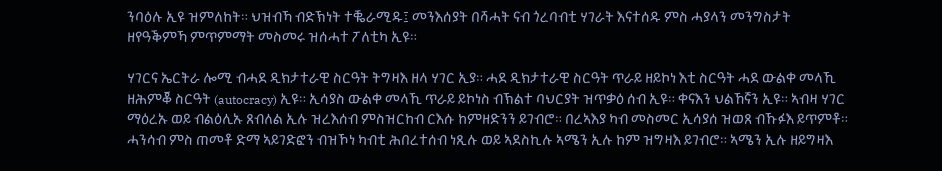ንባዕሉ ኢዩ ዝምለከት። ህዝብኻ ብድኽነት ተቘራሚዱ፤ መንእሰያት በሻሓት ናብ ጎረባብቲ ሃገራት እናተሰዱ ምስ ሓያላን መንግስታት ዘየዓቕምኻ ምጥምማት መስመሩ ዝሰሓተ ፖለቲካ ኢዩ።

ሃገርና ኤርትራ ሎሚ ብሓደ ዲክታተራዊ ስርዓት ትግዛእ ዘላ ሃገር ኢያ። ሓደ ዲክታተራዊ ስርዓት ጥራይ ዘይኮነ እቲ ስርዓት ሓደ ውልቀ መላኺ ዘሕምቖ ስርዓት (autocracy) ኢዩ። ኢሳያስ ውልቀ መላኺ ጥራይ ይኮነስ ብኽልተ ባህርያት ዝጥቃዕ ሰብ ኢዩ። ቀናእን ህልኸኛን ኢዩ። ኣብዛ ሃገር ማዕረኡ ወይ ብልዕሊኡ ጸብለል ኢሉ ዝረእሰብ ምስዝርከብ ርእሱ ከምዘድንን ይገብሮ። በረኣእያ ካብ መስመር ኢሳያሰ ዝወጸ ብኹፉእ ይጥምቶ። ሓንሳብ ምስ ጠመቶ ድማ ኣይገድፎን ብዝኾነ ካብቲ ሕበረተሰብ ነጺሉ ወይ ኣደስኪሉ ኣሜን ኢሉ ከም ዝግዛእ ይገብሮ። ኣሜን ኢሉ ዘይግዛእ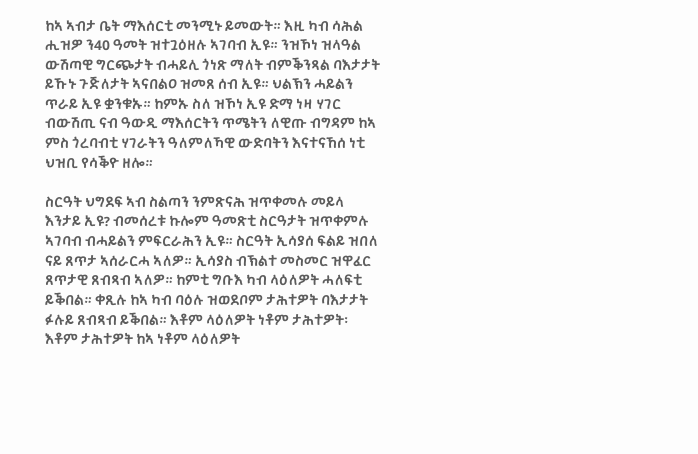ከኣ ኣብታ ቤት ማእሰርቲ መንሚኑ ይመውት። እዚ ካብ ሳሕል ሒዝዎ ን40 ዓመት ዝተጓዕዘሉ ኣገባብ ኢዩ። ንዝኾነ ዝላዓል ውሽጣዊ ግርጭታት ብሓይሊ ጎነጽ ማለት ብምቕንጻል ባእታታት ይኹኑ ጉጅለታት ኣናበልዐ ዝመጸ ሰብ ኢዩ። ህልኽን ሓይልን ጥራይ ኢዩ ቋንቁኡ። ከምኡ ስለ ዝኾነ ኢዩ ድማ ነዛ ሃገር ብውሽጢ ናብ ዓውዲ ማእሰርትን ጥሜትን ለዊጡ ብግዳም ከኣ ምስ ጎረባብቲ ሃገራትን ዓለምለኻዊ ውድባትን እናተናኸሰ ነቲ ህዝቢ የሳቕዮ ዘሎ።

ስርዓት ህግደፍ ኣብ ስልጣን ንምጽናሕ ዝጥቀመሉ መይላ እንታይ ኢዩ? ብመሰረቱ ኩሎም ዓመጽቲ ስርዓታት ዝጥቀምሉ ኣገባብ ብሓይልን ምፍርራሕን ኢዩ። ስርዓት ኢሳያሰ ፍልይ ዝበለ ናይ ጸጥታ ኣሰራርሓ ኣለዎ። ኢሳያስ ብኽልተ መስመር ዝዋፈር ጸጥታዊ ጸብጻብ ኣለዎ። ከምቲ ግቡእ ካብ ላዕለዎት ሓለፍቲ ይቕበል። ቀጺሉ ከኣ ካብ ባዕሉ ዝወደቦም ታሕተዎት ባእታታት ፉሉይ ጸብጻብ ይቕበል። እቶም ላዕለዎት ነቶም ታሕተዎት፡ እቶም ታሕተዎት ከኣ ነቶም ላዕለዎት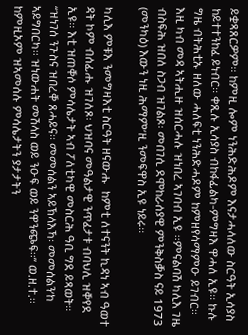ይቋጻጸርዎም። ከምዚ ሎም ነንሕድሕዶም እናታሓላለው ስርዓት ኢሳያስ ከይተተንከፈ ይነብር። ቀጺሉ ኢሳያስ ብከፋፊልካ-ምግዛእ ዋሓለ ኢዩ። ኩሉ ግዜ ብትሕቲኡ ዘለው ሓለፍቲ ነንሕድሓዶም ከምዘየሳማምዑ ይገብር። እዚ ካብ መዳ ኣትሒዙ ዝሰርሓሉ ዝነበረ ኣገባብ ኢዩ ።ምናልባሽ ካሊእ ገዜ ብስፍሕ ዝበለ ስጋብ ዝገልጾ፡ መበገሲ ደሞከራሰያዊ ምንቅስቓስ ናይ 1973 (መንካዕ) እውን ነዚ ሕማም’ዚ ንመፍዋስ ኢዩ ነይሩ።

ካሊእ ምቹእ ንመግዛእቲ ስርዓት ዘናውሑ  ከምቲ ለተናንት ኪዳነ ኣብ ዓወተ ዳት ኮም ብሰፊሑ ዝገለጾ፡ ህዝባና መዓልታዊ ንጥፈታቱ ብባህሊ ዝቐየደ ኢዩ። እቲ ዝጠቐሶ ምሳሌታት ኣብ ፖለቲካዊ መስርሕ ዓቢ ግደ ይጻወት። “ዝነገሰ ንጉስና ዝበረቐ ጸሓይና። መመሰልን ኣይኽላእኻ፡ መመሰልን’ከ ኣይግበርካ። ዝነውሐት መሽላስ ወይ ንዑፍ ወይ ንዋንጭፍ።” ወ.ዘ.ተ.። ከምዚኦም ዝኣመሰሉ ምሳሌታትን ያታታትን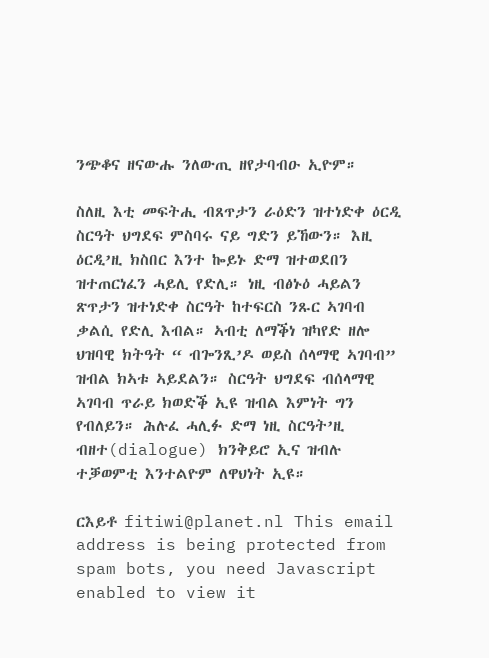ንጭቆና ዘናውሑ ንለውጢ ዘየታባብዑ ኢዮም።

ስለዚ እቲ መፍትሒ ብጸጥታን ራዕድን ዝተነድቀ ዕርዲ ስርዓት ህግደፍ ምስባሩ ናይ ግድን ይኸውን። እዚ ዕርዲ’ዚ ክስበር እንተ ኰይኑ ድማ ዝተወደበን ዝተጠርነፈን ሓይሊ የድሊ። ነዚ ብፅኑዕ ሓይልን ጽጥታን ዝተነድቀ ስርዓት ከተፍርስ ንጹር ኣገባብ ቃልሲ የድሊ እብል። ኣብቲ ለማቕነ ዝካየድ ዘሎ ህዝባዊ ክትዓት “ ብጐንጺ’ዶ ወይስ ሰላማዊ ኣገባብ” ዝብል ክኣቱ ኣይደልን። ስርዓት ህግደፍ ብሰላማዊ ኣገባብ ጥራይ ክወድቕ ኢዩ ዝብል እምነት ግን የብለይን። ሕሉፈ ሓሊፉ ድማ ነዚ ስርዓት’ዚ ብዘተ(dialogue) ክንቅይሮ ኢና ዝብሉ ተቓወምቲ እንተልዮም ለዋህነት ኢዩ።

ርእይቶ fitiwi@planet.nl This email address is being protected from spam bots, you need Javascript enabled to view it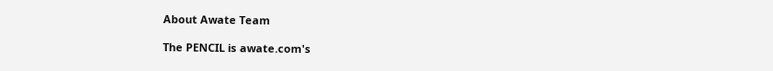About Awate Team

The PENCIL is awate.com's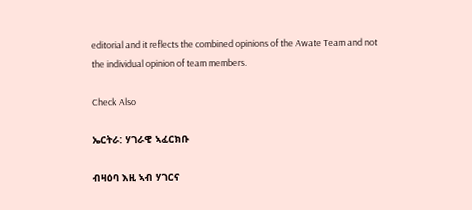editorial and it reflects the combined opinions of the Awate Team and not the individual opinion of team members.

Check Also

ኤርትራ: ሃገራዊ ኣፈርክቡ

ብዛዕባ እዚ ኣብ ሃገርና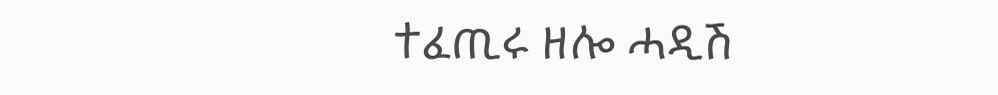ተፈጢሩ ዘሎ ሓዲሽ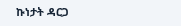ኩነታት ዳርጋ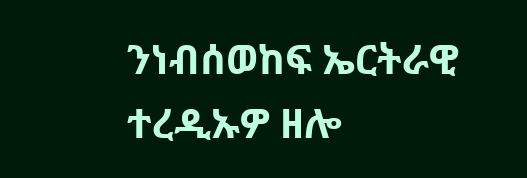ንነብሰወከፍ ኤርትራዊ ተረዲኡዎ ዘሎ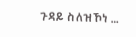ጉዳይ ስለዝኾነ …